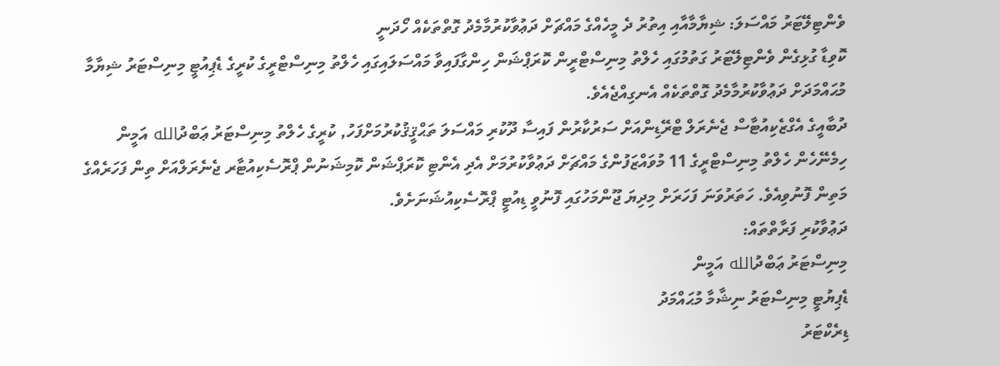ވެންޓިލޭޓަރު މައްސަލަ: ޝިޔާމާއާއި އިތުރު ދެ މީހެއްގެ މައްޗަށް ދަޢުވާކުރުމާމެދު ގޮތްތަކެއް ހޯދަނީ
ކޮވިޑާ ގުޅިގެން ވެންޓިލޭޓަރު ގަތުމުގައި ހެލްތު މިނިސްޓްރީން ކޮރަޕްޝަން ހިންގާފައިވާ މައްސަލައިގައި ހެލްތު މިނިސްޓްރީގެ ކުރީގެ ޑެޕިއުޓީ މިނިސްޓަރު ޝިޔާމާ މުޙައްމަދަށް ދަޢުވާކުރުމާމެދު ގޮތްތަކެއް އެނގިއްޖެއެވެ.
ދުބާއީގެ އެގްޒެކިއުޓާސް ޖެނެރަލް ޓްރޭޑިންއަށް ސަރުކާރުން ފައިސާ ދޫކުރި މައްސަލަ ތަޙްޤީޤުކުރުމަށްފަހު, ކުރީގެ ހެލްތު މިނިސްޓަރު ޢަބްދުالله އަމީން ހިމެނޭހެން ހެލްތު މިނިސްޓްރީގެ 11 މުވައްޒަފުންގެ މައްޗަށް ދަޢުވާކުރުމަށް އެދި އެންޓި ކޮރަޕްޝަން ކޮމިޝަނުން ޕްރޮސެކިއުޓާރ ޖެނެރަލްއަށް ތިން ފަހަރެއްގެ މަތިން ފޮނުވިއެވެ. ހަތަރުވަނަ ފަހަރަށް މިދިޔަ ޖޫންމަހުގައި ފޮނުވީ ޑިއުޓީ ޕްރޮސެކިއުޝަނަށެވެ.
ދަޢުވާކުރި ފަރާތްތައް:
މިނިސްޓަރު ޢަބްދުالله އަމީން
ޑެޕިޔުޓީ މިނިސްޓަރު ނިޝާމާ މުޙައްމަދު
ޑިރެކްޓަރު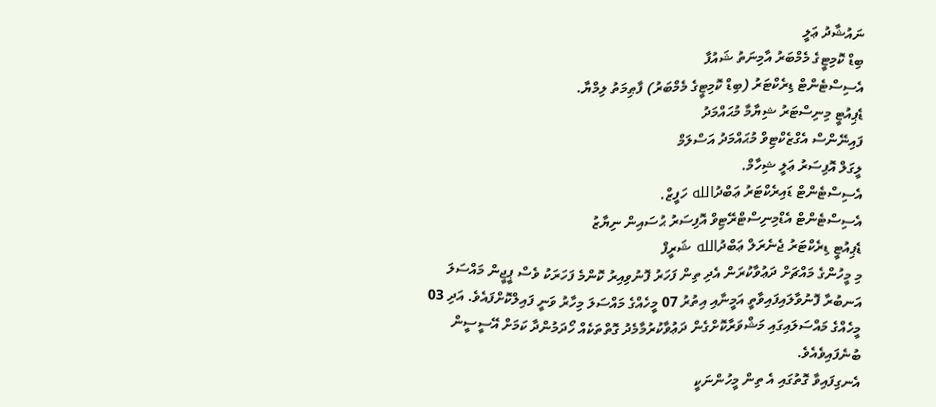ނައުޝާދު ޢަލީ
ބިޑް ކޮމިޓީގެ މެމްބަރު އާމިނަތު ޝައުފާ
އެސިސްޓެންޓް ޑިރެކްޓަރު (ބިޑް ކޮމިޓީގެ މެމްބަރު) ފާޠިމަތު ލިމްޔާ.
ޑެޕިއުޓީ މިނިސްޓަރު ޝިޔާމާ މުޙައްމަދު
ފައިނޭންސް އެގްޒެކްޓިވް މުޙައްމަދު އަސްލަމް
ލީގަލް އޮފިސަރު ޢަލީ ޝިހާމް.
އެސިސްޓެންޓް ޑައިރެކްޓަރު ޢަބްދުالله ހަފީޒް.
އެސިސްޓެންޓް އެޑްމިނިސްޓްރޭޓިވް އޮފިސަރު ޙުސައިން ނިޔާޒު
ޑެޕިއުޓީ ޑިރެކްޓަރު ޖެނެރަލް ޢަބްދުالله ޝަރީފް
މި މީހުންގެ މައްޗަށް ދަޢުވާކުރަން އެދި ތިން ފަހަރު ފޮނުވިއިރު ކޮންމެ ފަހަރަކު ވެސް ޕީޖީން މައްސަލަ އަނބުރާ ފޮނުވާލައިފައިވާތީ އަމީނާއި އިތުރު 07 މީހެއްގެ މައްސަލަ މިހާރު ވަނީ ފައިލްކޮށްފައެވެ. އަދި 03 މީހެއްގެ މައްސަލައިގައި މަޝްވަރާކޮށްގެން ދަޢުވާކުރުމާމެދު ގޮތްތަކެއް ހޯދަމުންދާ ކަމަށް އޭސީސީން ބުނެފައިވެއެވެ.
އެނގިފައިވާ ގޮތުގައި އެ ތިން މީހުންނަކީ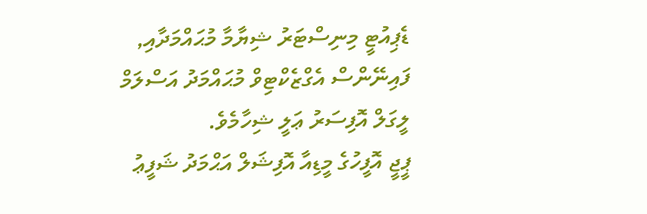ޑެޕިއުޓީ މިނިސްޓަރު ޝިޔާމާ މުޙައްމަދާއި, ފައިނޭންސް އެގްޒެކްޓިވް މުޙައްމަދު އަސްލަމް ލީގަލް އޮފިސަރު ޢަލީ ޝިހާމެވެ.
ޕީޖީ އޮފީހުގެ މީޑިއާ އޮފިޝަލް އަޙްމަދު ޝަފީޢު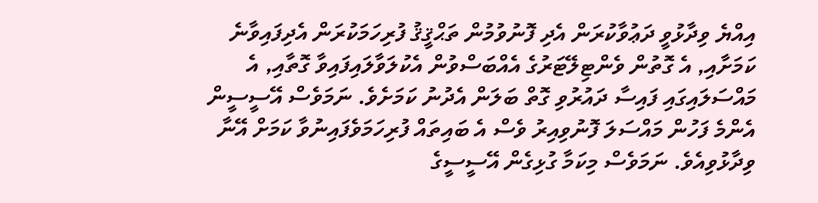އިއްޔެ ވިދާޅުވީ ދަޢުވާކުރަން އެދި ފޮނުވުމުން ތަޙްޤީޤު ފުރިހަމަކުރަން އެދިފައިވާނެ ކަމަށާއި, އެ ގޮތުން ވެންޓިލޭޓަރުގެ އެއްބަސްވުން އެކުލަވާލައިފައިވާ ގޮތާއި, އެ މައްސަލައިގައި ފައިސާ ދައުރުވި ގޮތް ބަލަން އެދުނު ކަމަށެވެ. ނަމަވެސް އޭސީސީން އެންމެ ފަހުން މައްސަލަ ފޮނުވިއިރު ވެސް އެ ބައިތައް ފުރިހަމަވެފައިނުވާ ކަމަށް އޭނާ ވިދާޅުވިއެވެ. ނަމަވެސް މިކަމާ ގުޅިގެން އޭސީސީގެ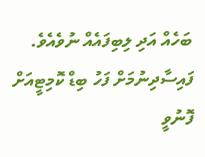ބަހެއް އަދި ލިބިފައެއް ނުވެއެވެ.
ފައިސާދިނުމަށް ފަހު ބިޑް ކޮމިޓީއަށް ފޮނުވީ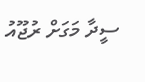ސީދާ މަގަށް ރުޖޫއު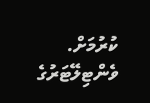ކުރުމަށް. ވެންޓިލޭޓަރުގެ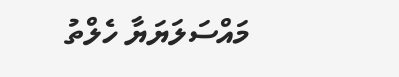މައްސަލަޔަޔާ ހެލްތު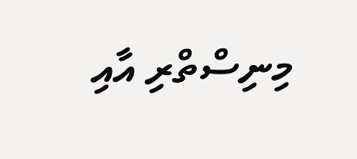މިނިސްތްރި އާއި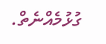ގުޅުމެއްނެތް.